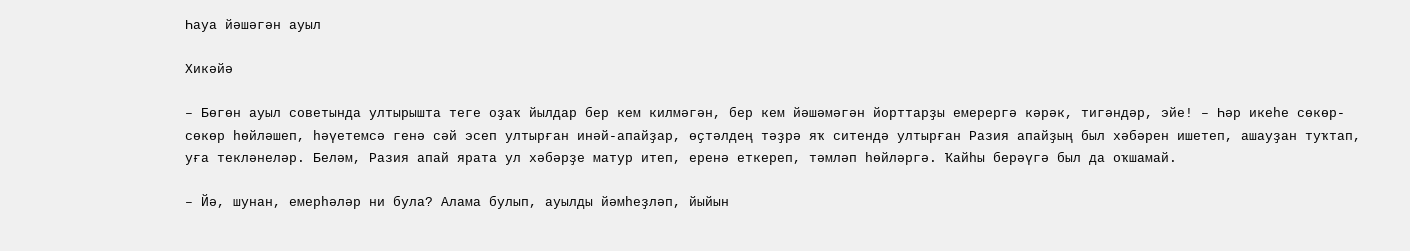Һауа йәшәгән ауыл

Хикәйә

– Бөгөн ауыл советында ултырышта теге оҙаҡ йылдар бер кем килмәгән, бер кем йәшәмәгән йорттарҙы емерергә кәрәк, тигәндәр, эйе! – Һәр икеһе сөкөр-сөкөр һөйләшеп, һәүетемсә генә сәй эсеп ултырған инәй-апайҙар, өҫтәлдең тәҙрә яҡ ситендә ултырған Разия апайҙың был хәбәрен ишетеп, ашауҙан туҡтап, уға текләнеләр. Беләм, Разия апай ярата ул хәбәрҙе матур итеп, еренә еткереп, тәмләп һөйләргә. Ҡайһы берәүгә был да оҡшамай.

– Йә, шунан, емерһәләр ни була? Алама булып, ауылды йәмһеҙләп, йыйын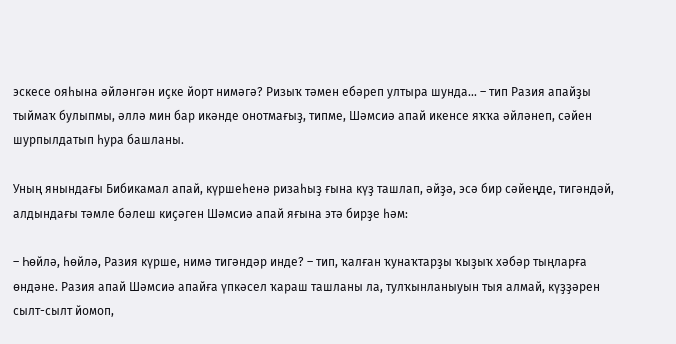эскесе ояһына әйләнгән иҫке йорт нимәгә? Ризыҡ тәмен ебәреп ултыра шунда... – тип Разия апайҙы тыймаҡ булыпмы, әллә мин бар икәнде онотмағыҙ, типме, Шәмсиә апай икенсе яҡҡа әйләнеп, сәйен шурпылдатып һура башланы.

Уның янындағы Бибикамал апай, күршеһенә ризаһыҙ ғына күҙ ташлап, әйҙә, эсә бир сәйеңде, тигәндәй, алдындағы тәмле бәлеш киҫәген Шәмсиә апай яғына этә бирҙе һәм:

– Һөйлә, һөйлә, Разия күрше, нимә тигәндәр инде? – тип, ҡалған ҡунаҡтарҙы ҡыҙыҡ хәбәр тыңларға өндәне. Разия апай Шәмсиә апайға үпкәсел ҡараш ташланы ла, тулҡынланыуын тыя алмай, күҙҙәрен сылт-сылт йомоп,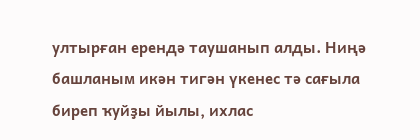ултырған ерендә таушанып алды. Ниңә башланым икән тигән үкенес тә сағыла биреп ҡуйҙы йылы, ихлас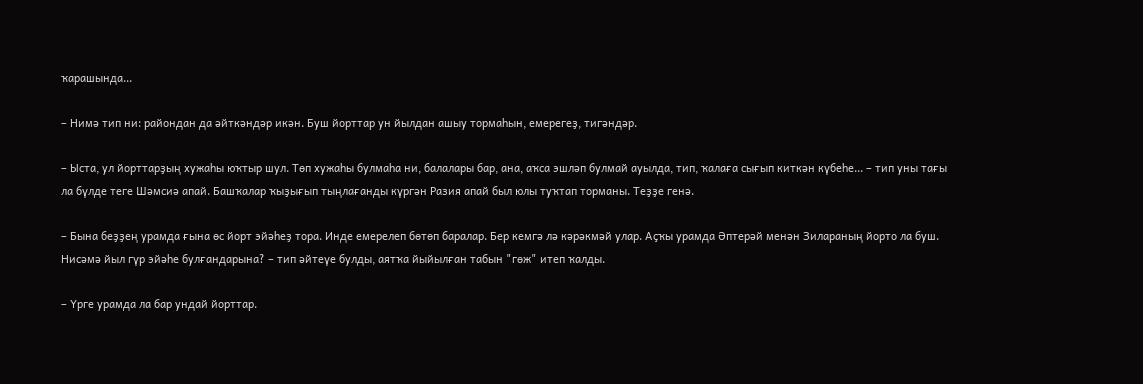ҡарашында...

– Нимә тип ни: райондан да әйткәндәр икән. Буш йорттар ун йылдан ашыу тормаһын, емерегеҙ, тигәндәр.

– Ыста, ул йорттарҙың хужаһы юҡтыр шул. Төп хужаһы булмаһа ни, балалары бар, ана, аҡса эшләп булмай ауылда, тип, ҡалаға сығып киткән күбеһе... – тип уны тағы ла бүлде теге Шәмсиә апай. Башҡалар ҡыҙығып тыңлағанды күргән Разия апай был юлы туҡтап торманы. Теҙҙе генә.

– Бына беҙҙең урамда ғына өс йорт эйәһеҙ тора. Инде емерелеп бөтөп баралар. Бер кемгә лә кәрәкмәй улар. Аҫҡы урамда Әптерәй менән Зилараның йорто ла буш. Нисәмә йыл гүр эйәһе булғандарына? – тип әйтеүе булды, аятҡа йыйылған табын "гөж" итеп ҡалды.

– Үрге урамда ла бар ундай йорттар.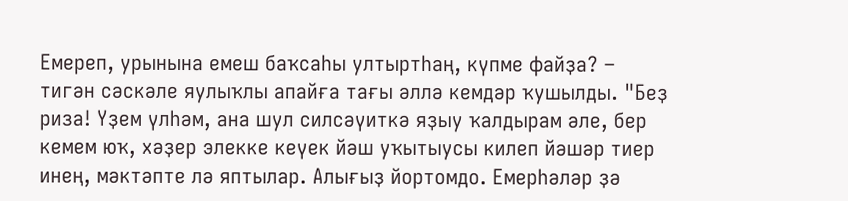Емереп, урынына емеш баҡсаһы ултыртһаң, күпме файҙа? – тигән сәскәле яулыҡлы апайға тағы әллә кемдәр ҡушылды. "Беҙ риза! Үҙем үлһәм, ана шул силсәүиткә яҙыу ҡалдырам әле, бер кемем юҡ, хәҙер элекке кеүек йәш уҡытыусы килеп йәшәр тиер инең, мәктәпте лә яптылар. Алығыҙ йортомдо. Емерһәләр ҙә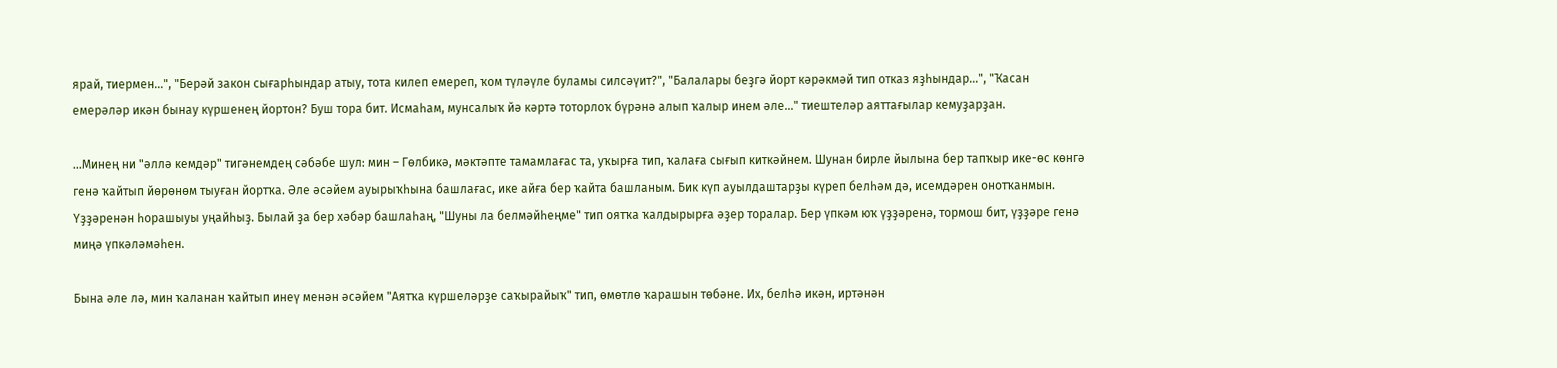ярай, тиермен...", "Берәй закон сығарһындар атыу, тота килеп емереп, ҡом түләүле буламы силсәүит?", "Балалары беҙгә йорт кәрәкмәй тип отказ яҙһындар...", "Ҡасан емерәләр икән бынау күршенең йортон? Буш тора бит. Исмаһам, мунсалыҡ йә кәртә тоторлоҡ бүрәнә алып ҡалыр инем әле..." тиештеләр аяттағылар кемуҙарҙан.

...Минең ни "әллә кемдәр" тигәнемдең сәбәбе шул: мин – Гөлбикә, мәктәпте тамамлағас та, уҡырға тип, ҡалаға сығып киткәйнем. Шунан бирле йылына бер тапҡыр ике-өс көнгә генә ҡайтып йөрөнөм тыуған йортҡа. Әле әсәйем ауырыҡһына башлағас, ике айға бер ҡайта башланым. Бик күп ауылдаштарҙы күреп белһәм дә, исемдәрен онотҡанмын. Үҙҙәренән һорашыуы уңайһыҙ. Былай ҙа бер хәбәр башлаһаң, "Шуны ла белмәйһеңме" тип оятҡа ҡалдырырға әҙер торалар. Бер үпкәм юҡ үҙҙәренә, тормош бит, үҙҙәре генә миңә үпкәләмәһен.

Бына әле лә, мин ҡаланан ҡайтып инеү менән әсәйем "Аятҡа күршеләрҙе саҡырайыҡ" тип, өмөтлө ҡарашын төбәне. Их, белһә икән, иртәнән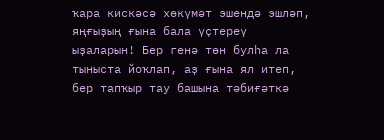ҡара кискәсә хөкүмәт эшендә эшләп, яңғыҙың ғына бала үҫтереү ыҙаларын! Бер генә төн булһа ла тыныста йоҡлап, аҙ ғына ял итеп, бер тапҡыр тау башына тәбиғәткә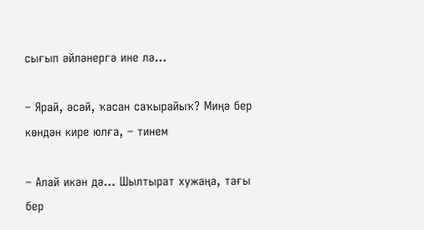сығып әйләнергә ине лә...

– Ярай, әсәй, ҡасан саҡырайыҡ? Миңә бер көндән кире юлға, – тинем

– Алай икән дә... Шылтырат хужаңа, тағы бер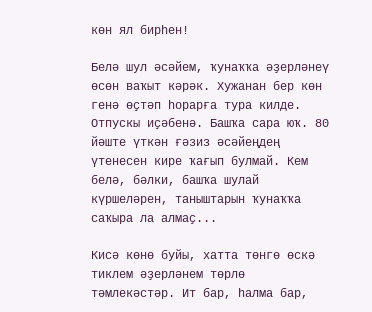көн ял бирһен!

Белә шул әсәйем, ҡунаҡҡа әҙерләнеү өсөн ваҡыт кәрәк. Хужанан бер көн генә өҫтәп һорарға тура килде. Отпускы иҫәбенә. Башҡа сара юҡ. 80 йәште үткән ғәзиз әсәйеңдең үтенесен кире ҡағып булмай. Кем белә, бәлки, башҡа шулай күршеләрен, таныштарын ҡунаҡҡа саҡыра ла алмаҫ...

Кисә көнө буйы, хатта төнгө өскә тиклем әҙерләнем төрлө тәмлекәстәр. Ит бар, һалма бар,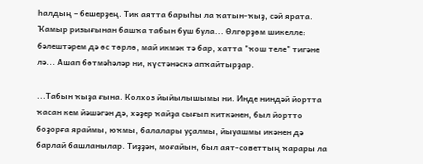һалдың – бешерҙең. Тик аятта барыһы ла ҡатын-ҡыҙ, сәй ярата. Ҡамыр ризығынан башҡа табын буш була... Өлгөрҙөм шикелле: бәлештәрем дә өс төрлө, май икмәк тә бар, хатта "ҡош теле" тигәне лә... Ашап бөтмәһәләр ни, күстәнәскә апҡайтырҙар.

...Табын ҡыҙа ғына. Колхоз йыйылышымы ни. Инде ниндәй йортта ҡасан кем йәшәгән дә, хәҙер ҡайҙа сығып киткәнен, был йортто боҙорға яраймы, юҡмы, балалары уҫалмы, йыуашмы икәнен дә барлай башланылар. Тиҙҙән, моғайын, был аят-советтың ҡарары ла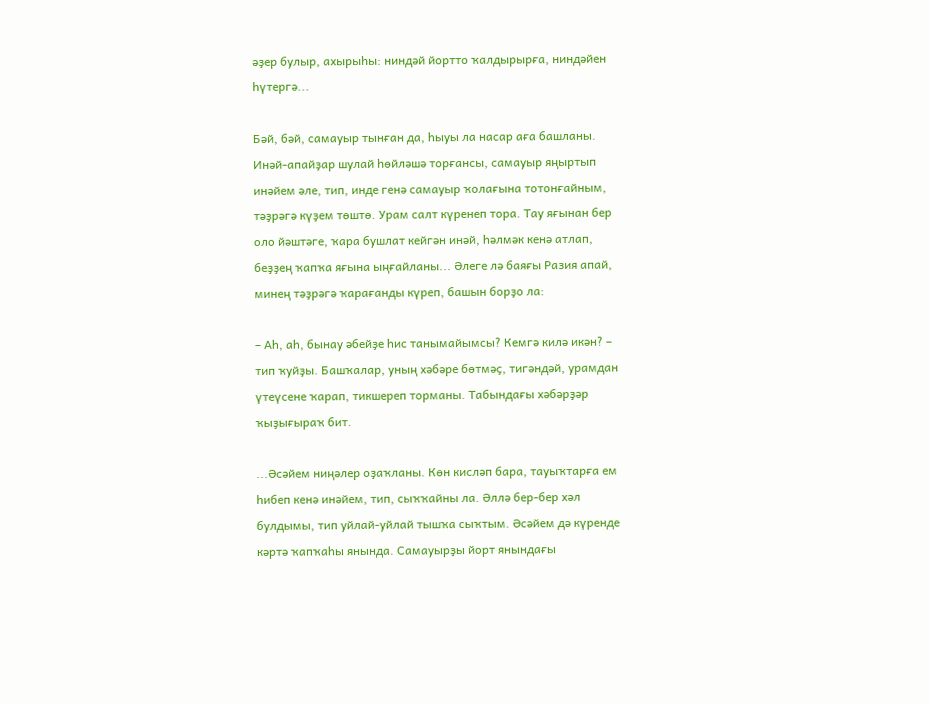әҙер булыр, ахырыһы: ниндәй йортто ҡалдырырға, ниндәйен һүтергә...

Бәй, бәй, самауыр тынған да, һыуы ла насар аға башланы. Инәй-апайҙар шулай һөйләшә торғансы, самауыр яңыртып инәйем әле, тип, инде генә самауыр ҡолағына тотонғайным, тәҙрәгә күҙем төштө. Урам салт күренеп тора. Тау яғынан бер оло йәштәге, ҡара бушлат кейгән инәй, һәлмәк кенә атлап, беҙҙең ҡапҡа яғына ыңғайланы... Әлеге лә баяғы Разия апай, минең тәҙрәгә ҡарағанды күреп, башын борҙо ла:

– Аһ, аһ, бынау әбейҙе һис танымайымсы? Кемгә килә икән? – тип ҡуйҙы. Башҡалар, уның хәбәре бөтмәҫ, тигәндәй, урамдан үтеүсене ҡарап, тикшереп торманы. Табындағы хәбәрҙәр ҡыҙығыраҡ бит.

...Әсәйем ниңәлер оҙаҡланы. Көн кисләп бара, тауыҡтарға ем һибеп кенә инәйем, тип, сыҡҡайны ла. Әллә бер-бер хәл булдымы, тип уйлай-уйлай тышҡа сыҡтым. Әсәйем дә күренде кәртә ҡапҡаһы янында. Самауырҙы йорт янындағы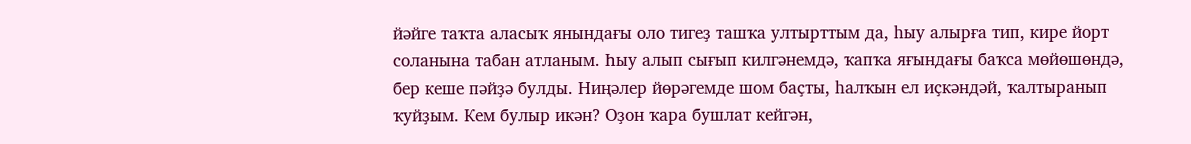йәйге таҡта аласыҡ янындағы оло тигеҙ ташҡа ултырттым да, һыу алырға тип, кире йорт соланына табан атланым. Һыу алып сығып килгәнемдә, ҡапҡа яғындағы баҡса мөйөшөндә, бер кеше пәйҙә булды. Ниңәлер йөрәгемде шом баҫты, һалҡын ел иҫкәндәй, ҡалтыранып ҡуйҙым. Кем булыр икән? Оҙон ҡара бушлат кейгән,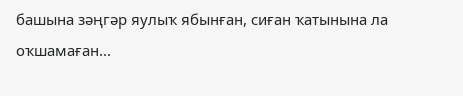башына зәңгәр яулыҡ ябынған, сиған ҡатынына ла оҡшамаған...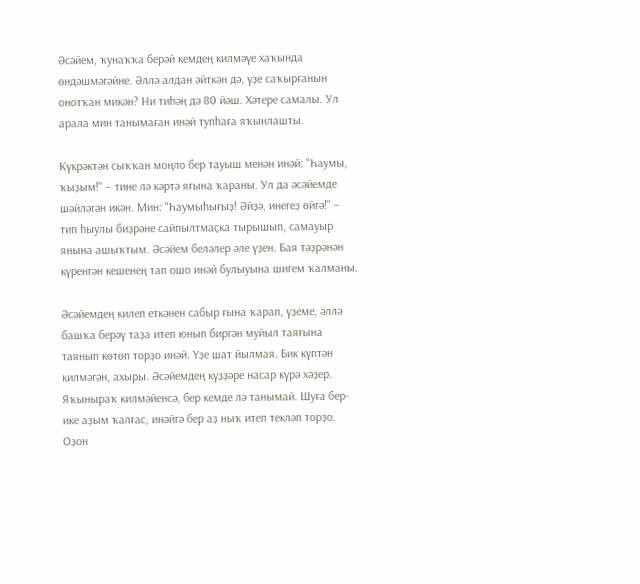Әсәйем, ҡунаҡҡа берәй кемдең килмәүе хаҡында өндәшмәгәйне. Әллә алдан әйткән дә, үҙе саҡырғанын онотҡан микән? Ни тиһәң дә 80 йәш. Хәтере самалы. Ул арала мин танымаған инәй тупһаға яҡынлашты.

Күкрәктән сыҡҡан моңло бер тауыш менән инәй: "Һаумы, ҡыҙым!" – тине лә кәртә яғына ҡараны. Ул да әсәйемде шәйләгән икән. Мин: "Һаумыһығыҙ! Әйҙә, инегеҙ өйгә!" – тип һыулы биҙрәне сайпылтмаҫка тырышып, самауыр янына ашыҡтым. Әсәйем беләлер әле үҙен. Бая тәҙрәнән күренгән кешенең тап ошо инәй булыуына шигем ҡалманы.

Әсәйемдең килеп еткәнен сабыр ғына ҡарап, үҙеме, әллә башҡа берәү таҙа итеп юнып биргән муйыл таяғына таянып көтөп торҙо инәй. Үҙе шат йылмая. Бик күптән килмәгән, ахыры. Әсәйемдең күҙҙәре насар күрә хәҙер. Яҡыныраҡ килмәйенсә, бер кемде лә танымай. Шуға бер-ике аҙым ҡалғас, инәйгә бер аҙ ныҡ итеп текләп торҙо. Оҙон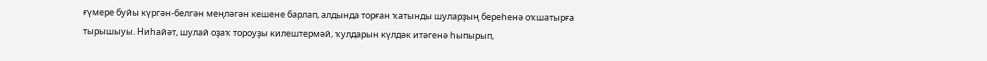ғүмере буйы күргән-белгән меңләгән кешене барлап, алдында торған ҡатынды шуларҙың береһенә оҡшатырға тырышыуы. Ниһайәт, шулай оҙаҡ тороуҙы килештермәй, ҡулдарын күлдәк итәгенә һыпырып,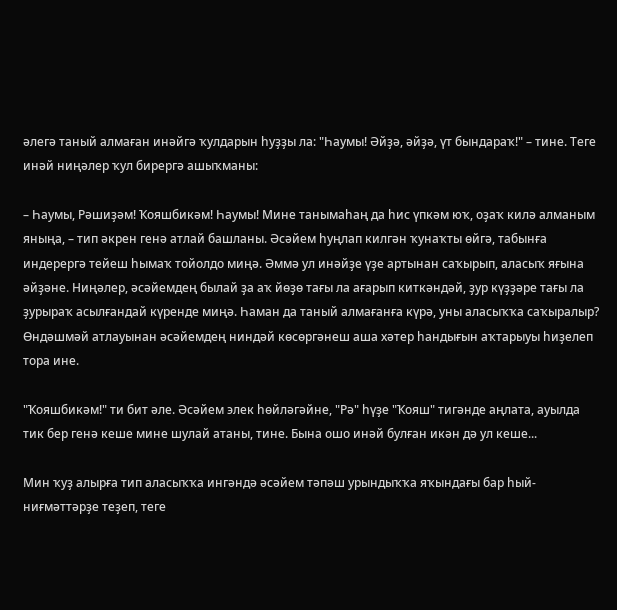әлегә таный алмаған инәйгә ҡулдарын һуҙҙы ла: "Һаумы! Әйҙә, әйҙә, үт бындараҡ!" – тине. Теге инәй ниңәлер ҡул бирергә ашыҡманы:

– Һаумы, Рәшиҙәм! Ҡояшбикәм! Һаумы! Мине танымаһаң да һис үпкәм юҡ, оҙаҡ килә алманым яныңа, – тип әкрен генә атлай башланы. Әсәйем һуңлап килгән ҡунаҡты өйгә, табынға индерергә тейеш һымаҡ тойолдо миңә. Әммә ул инәйҙе үҙе артынан саҡырып, аласыҡ яғына әйҙәне. Ниңәлер, әсәйемдең былай ҙа аҡ йөҙө тағы ла ағарып киткәндәй, ҙур күҙҙәре тағы ла ҙурыраҡ асылғандай күренде миңә. Һаман да таный алмағанға күрә, уны аласыҡҡа саҡыралыр? Өндәшмәй атлауынан әсәйемдең ниндәй көсөргәнеш аша хәтер һандығын аҡтарыуы һиҙелеп тора ине.

"Ҡояшбикәм!" ти бит әле. Әсәйем элек һөйләгәйне, "Рә" һүҙе "Ҡояш" тигәнде аңлата, ауылда тик бер генә кеше мине шулай атаны, тине. Бына ошо инәй булған икән дә ул кеше...

Мин ҡуҙ алырға тип аласыҡҡа ингәндә әсәйем тәпәш урындыҡҡа яҡындағы бар һый-ниғмәттәрҙе теҙеп, теге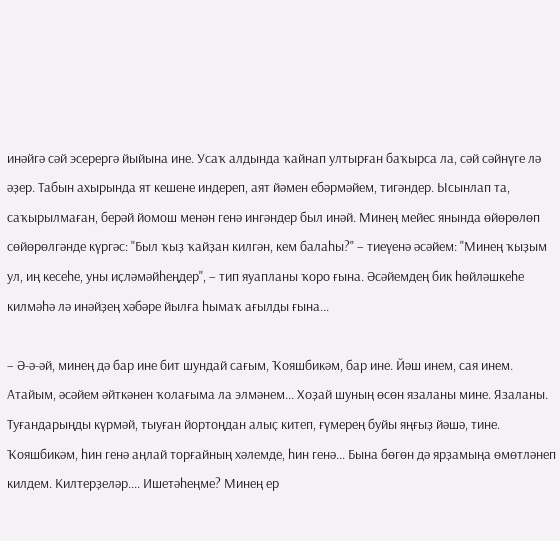инәйгә сәй эсерергә йыйына ине. Усаҡ алдында ҡайнап ултырған баҡырса ла, сәй сәйнүге лә әҙер. Табын ахырында ят кешене индереп, аят йәмен ебәрмәйем, тигәндер. Ысынлап та, саҡырылмаған, берәй йомош менән генә ингәндер был инәй. Минең мейес янында өйөрөлөп сөйөрөлгәнде күргәс: "Был ҡыҙ ҡайҙан килгән, кем балаһы?" – тиеүенә әсәйем: "Минең ҡыҙым ул, иң кесеһе, уны иҫләмәйһеңдер", – тип яуапланы ҡоро ғына. Әсәйемдең бик һөйләшкеһе килмәһә лә инәйҙең хәбәре йылға һымаҡ ағылды ғына...

– Ә-ә-әй, минең дә бар ине бит шундай сағым, Ҡояшбикәм, бар ине. Йәш инем, сая инем. Атайым, әсәйем әйткәнен ҡолағыма ла элмәнем... Хоҙай шуның өсөн язаланы мине. Язаланы. Туғандарыңды күрмәй, тыуған йортоңдан алыҫ китеп, ғүмерең буйы яңғыҙ йәшә, тине. Ҡояшбикәм, һин генә аңлай торғайның хәлемде, һин генә... Бына бөгөн дә ярҙамыңа өмөтләнеп килдем. Килтерҙеләр.... Ишетәһеңме? Минең ер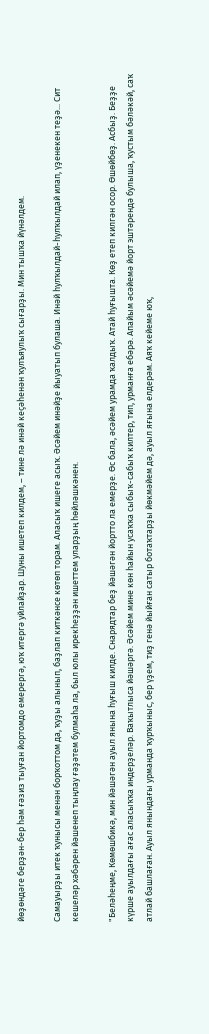йөҙөндәге берҙән-бер һәм ғәзиз тыуған йортомдо емерергә, юҡ итергә уйлайҙар. Шуны ишетеп килдем, – тине лә инәй кеҫәһенән ҡулъяулыҡ сығарҙы. Мин тышҡа йүнәлдем.

Самауырҙы итек ҡунысы менән борҡоттом да, ҡуҙы алынып, баҙлап киткәнсе көтөп торам. Аласыҡ ишеге асыҡ. Әсәйем инәйҙе йыуатып булаша. Инәй һулҡылдай-һулҡылдай илап, үҙенекен теҙә... Сит кешеләр хәбәрен йәшенеп тыңлау ғәҙәтем булмаһа ла, был юлы ирекһеҙҙән ишеттем уларҙың һөйләшкәнен.

"Беләһеңме, Көмөшбикә, мин йәшәгән ауыл янына һуғыш килде. Снарядтар беҙ йәшәгән йортто ла емерҙе. Өс бала, әсәйем урамда ҡалдыҡ. Атай һуғышта. Көҙ етеп килгән осор. Өшөйбөҙ. Асбыҙ. Беҙҙе күрше ауылдағы ағас аласыҡҡа индерҙеләр. Ваҡытлыса йәшәргә. Әсәйем мине көн һайын усаҡҡа сыбыҡ-сабыҡ килтер, тип, урманға ебәрә. Апайым әсәйемә йорт эштәрендә булыша, ҡустым бәләкәй, саҡ атлай башлаған. Ауыл янындағы урманда ҡурҡыныс, бер үҙем, тиҙ генә йыйған сатыр ботаҡтарҙы йөкмәйем дә, ауыл яғына елдерәм. Аяҡ кейеме юҡ,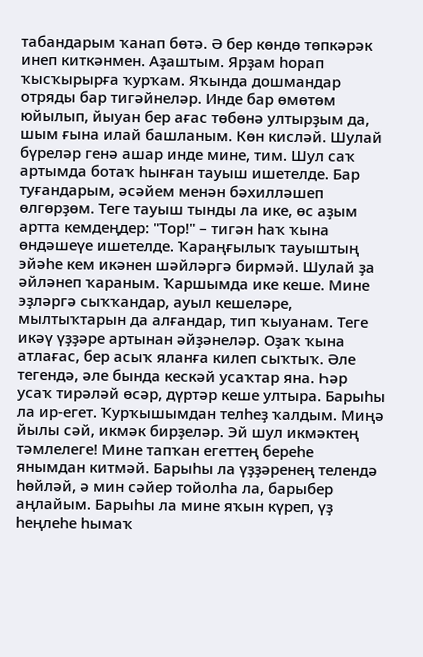табандарым ҡанап бөтә. Ә бер көндө төпкәрәк инеп киткәнмен. Аҙаштым. Ярҙам һорап ҡысҡырырға ҡурҡам. Яҡында дошмандар отряды бар тигәйнеләр. Инде бар өмөтөм юйылып, йыуан бер ағас төбөнә ултырҙым да, шым ғына илай башланым. Көн кисләй. Шулай бүреләр генә ашар инде мине, тим. Шул саҡ артымда ботаҡ һынған тауыш ишетелде. Бар туғандарым, әсәйем менән бәхилләшеп өлгөрҙөм. Теге тауыш тынды ла ике, өс аҙым артта кемдеңдер: "Тор!" – тигән һаҡ ҡына өндәшеүе ишетелде. Ҡараңғылыҡ тауыштың эйәһе кем икәнен шәйләргә бирмәй. Шулай ҙа әйләнеп ҡараным. Ҡаршымда ике кеше. Мине эҙләргә сыҡҡандар, ауыл кешеләре, мылтыҡтарын да алғандар, тип ҡыуанам. Теге икәү үҙҙәре артынан әйҙәнеләр. Оҙаҡ ҡына атлағас, бер асыҡ яланға килеп сыҡтыҡ. Әле тегендә, әле бында кескәй усаҡтар яна. Һәр усаҡ тирәләй өсәр, дүртәр кеше ултыра. Барыһы ла ир-егет. Ҡурҡышымдан телһеҙ ҡалдым. Миңә йылы сәй, икмәк бирҙеләр. Эй шул икмәктең тәмлелеге! Мине тапҡан егеттең береһе янымдан китмәй. Барыһы ла үҙҙәренең телендә һөйләй, ә мин сәйер тойолһа ла, барыбер аңлайым. Барыһы ла мине яҡын күреп, үҙ һеңлеһе һымаҡ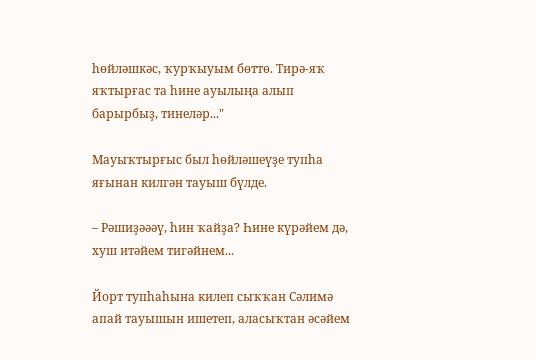һөйләшкәс, ҡурҡыуым бөттө. Тирә-яҡ яҡтырғас та һине ауылыңа алып барырбыҙ, тинеләр..."

Мауыҡтырғыс был һөйләшеүҙе тупһа яғынан килгән тауыш бүлде.

– Рәшиҙәәәү, һин ҡайҙа? Һине күрәйем дә, хуш итәйем тигәйнем...

Йорт тупһаһына килеп сыҡҡан Сәлимә апай тауышын ишетеп, аласыҡтан әсәйем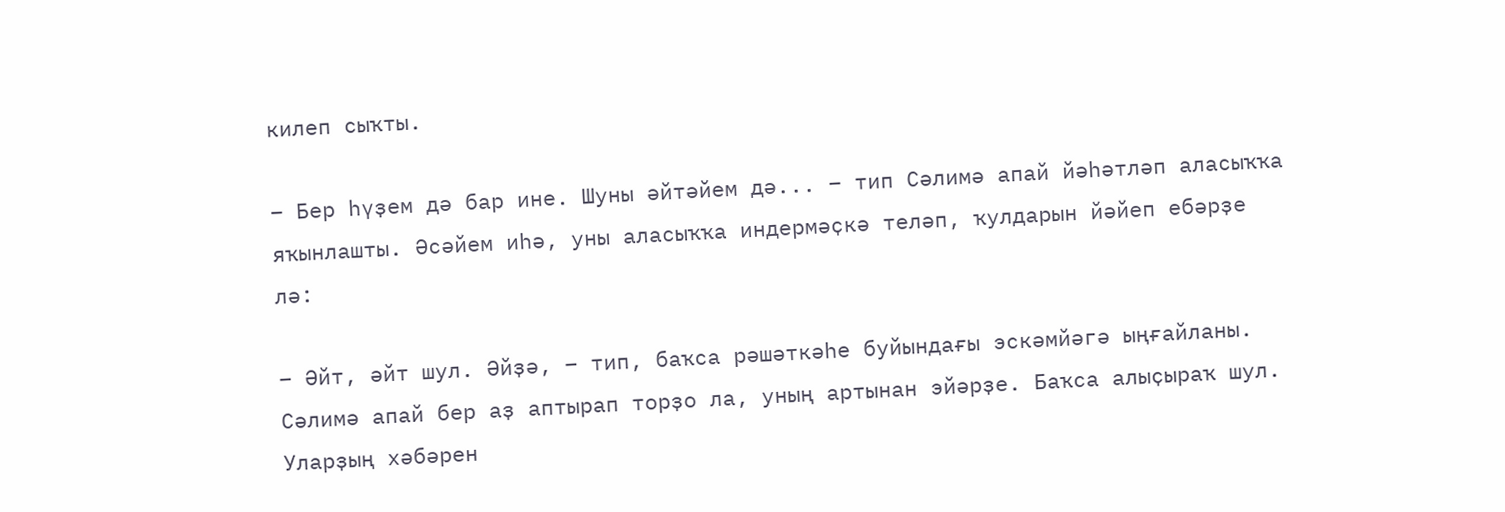килеп сыҡты.

– Бер һүҙем дә бар ине. Шуны әйтәйем дә... – тип Сәлимә апай йәһәтләп аласыҡҡа яҡынлашты. Әсәйем иһә, уны аласыҡҡа индермәҫкә теләп, ҡулдарын йәйеп ебәрҙе лә:

– Әйт, әйт шул. Әйҙә, – тип, баҡса рәшәткәһе буйындағы эскәмйәгә ыңғайланы. Сәлимә апай бер аҙ аптырап торҙо ла, уның артынан эйәрҙе. Баҡса алыҫыраҡ шул. Уларҙың хәбәрен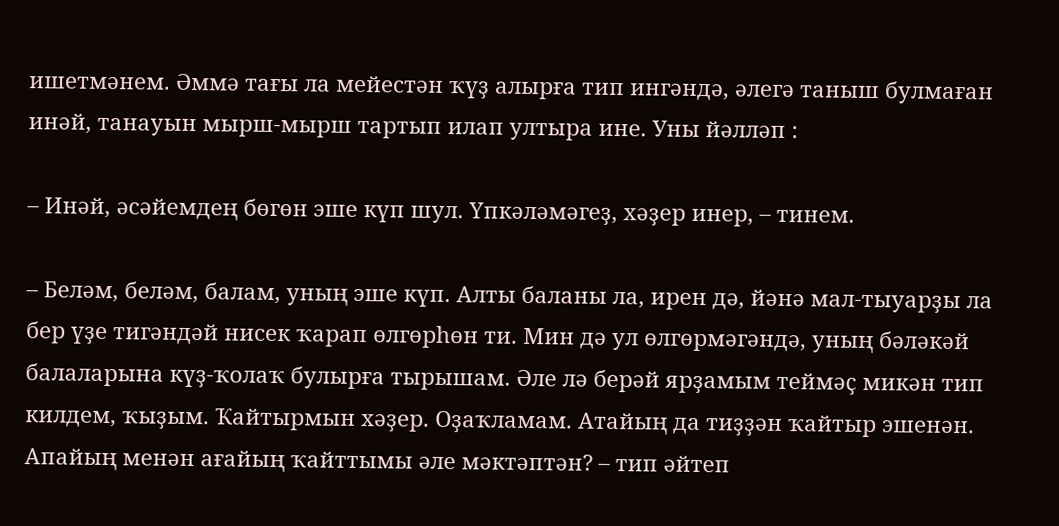ишетмәнем. Әммә тағы ла мейестән ҡүҙ алырға тип ингәндә, әлегә таныш булмаған инәй, танауын мырш-мырш тартып илап ултыра ине. Уны йәлләп :

– Инәй, әсәйемдең бөгөн эше күп шул. Үпкәләмәгеҙ, хәҙер инер, – тинем.

– Беләм, беләм, балам, уның эше күп. Алты баланы ла, ирен дә, йәнә мал-тыуарҙы ла бер үҙе тигәндәй нисек ҡарап өлгөрһөн ти. Мин дә ул өлгөрмәгәндә, уның бәләкәй балаларына күҙ-ҡолаҡ булырға тырышам. Әле лә берәй ярҙамым теймәҫ микән тип килдем, ҡыҙым. Ҡайтырмын хәҙер. Оҙаҡламам. Атайың да тиҙҙән ҡайтыр эшенән. Апайың менән ағайың ҡайттымы әле мәктәптән? – тип әйтеп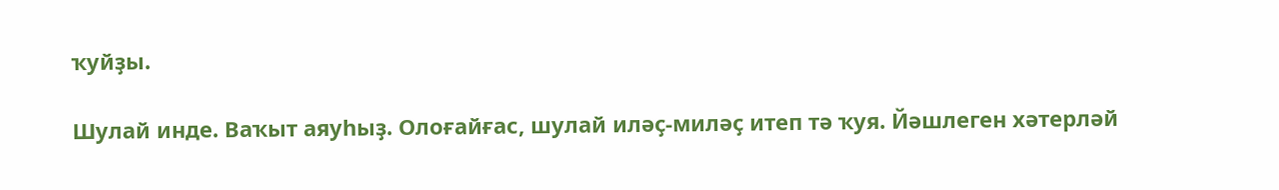ҡуйҙы.

Шулай инде. Ваҡыт аяуһыҙ. Олоғайғас, шулай иләҫ-миләҫ итеп тә ҡуя. Йәшлеген хәтерләй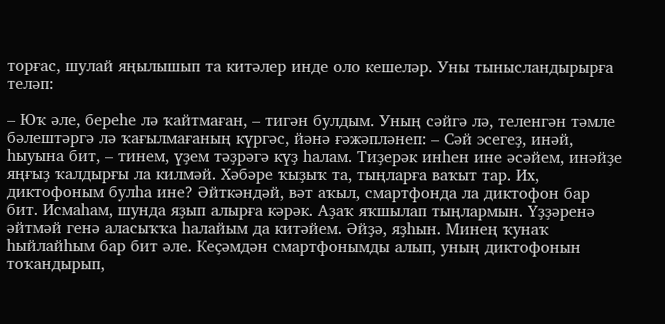торғас, шулай яңылышып та китәлер инде оло кешеләр. Уны тынысландырырға теләп:

– Юҡ әле, береһе лә ҡайтмаған, – тигән булдым. Уның сәйгә лә, теленгән тәмле бәлештәргә лә ҡағылмағаның күргәс, йәнә ғәжәпләнеп: – Сәй эсегеҙ, инәй, һыуына бит, – тинем, үҙем тәҙрәгә күҙ һалам. Тиҙерәк инһен ине әсәйем, инәйҙе яңғыҙ ҡалдырғы ла килмәй. Хәбәре ҡыҙыҡ та, тыңларға ваҡыт тар. Их, диктофоным булһа ине? Әйткәндәй, вәт аҡыл, смартфонда ла диктофон бар бит. Исмаһам, шунда яҙып алырға кәрәк. Аҙаҡ яҡшылап тыңлармын. Үҙҙәренә әйтмәй генә аласыҡҡа һалайым да китәйем. Әйҙә, яҙһын. Минең ҡунаҡ һыйлайһым бар бит әле. Кеҫәмдән смартфонымды алып, уның диктофонын тоҡандырып,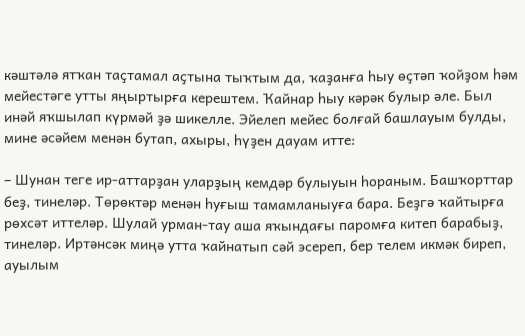кәштәлә ятҡан таҫтамал аҫтына тыҡтым да, ҡаҙанға һыу өҫтәп ҡойҙом һәм мейестәге утты яңыртырға керештем. Ҡайнар һыу кәрәк булыр әле. Был инәй яҡшылап күрмәй ҙә шикелле. Эйелеп мейес болғай башлауым булды, мине әсәйем менән бутап, ахыры, һүҙен дауам итте:

– Шунан теге ир-аттарҙан уларҙың кемдәр булыуын һораным. Башҡорттар беҙ, тинеләр. Төрөктәр менән һуғыш тамамланыуға бара. Беҙгә ҡайтырға рөхсәт иттеләр. Шулай урман-тау аша яҡындағы паромға китеп барабыҙ, тинеләр. Иртәнсәк миңә утта ҡайнатып сәй эсереп, бер телем икмәк биреп, ауылым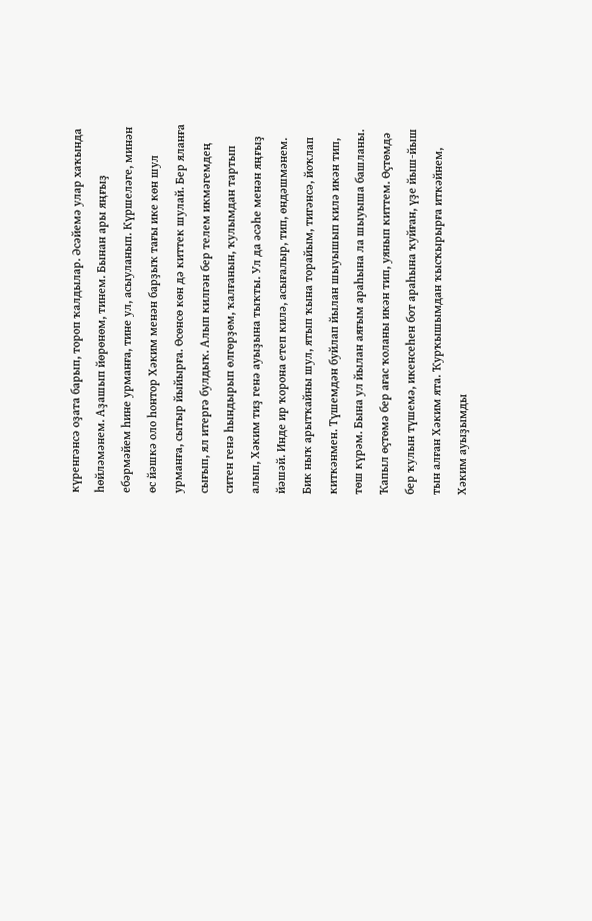күренгәнсә оҙата барып, тороп ҡалдылар. Әсәйемә улар хаҡында һөйләмәнем. Аҙашып йөрөнөм, тинем. Бынан ары яңғыҙ ебәрмәйем һине урманға, тине ул, асыуланып. Күршеләге, минән өс йәшкә оло һонтор Хәким менән барҙыҡ тағы ике көн шул урманға, сытыр йыйырға. Өсөнсө көн дә киттек шулай. Бер яланға сығып, ял итергә булдыҡ. Алып килгән бер телем икмәгемдең ситен генә һындырып өлгөрҙөм, ҡалғанын, ҡулымдан тартып алып, Хәким тиҙ генә ауыҙына тыҡты. Ул да әсәһе менән яңғыҙ йәшәй. Инде ир ҡорона етеп килә, асығалыр, тип, өндәшмәнем. Бик ныҡ арытҡайны шул, ятып ҡына торайым, тигәнсә, йоҡлап киткәнмен. Түшемдән буйлап йылан шыуышып килә икән тип, төш күрәм. Бына ул йылан аяғым араһына ла шыуыша башланы. Ҡапыл өҫтөмә бер ағас ҡоланы икән тип, уянып киттем. Өҫтөмдә бер ҡулын түшемә, икенсеһен бот араһына ҡуйған, үҙе йыш-йыш тын алған Хәким ята. Ҡурҡышымдан ҡысҡырырға иткәйнем, Хәким ауыҙымды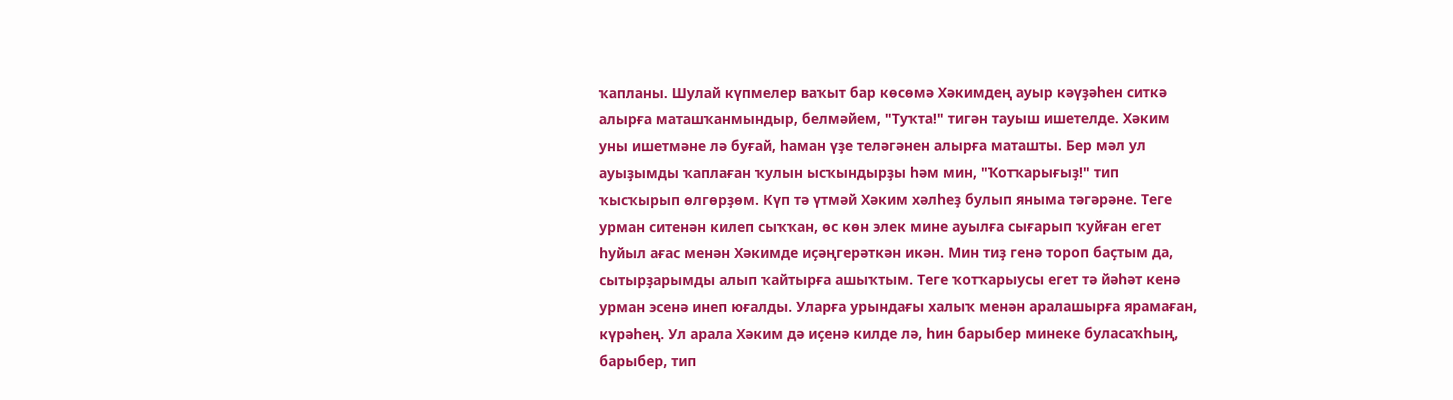ҡапланы. Шулай күпмелер ваҡыт бар көсөмә Хәкимдең ауыр кәүҙәһен ситкә алырға маташҡанмындыр, белмәйем, "Туҡта!" тигән тауыш ишетелде. Хәким уны ишетмәне лә буғай, һаман үҙе теләгәнен алырға маташты. Бер мәл ул ауыҙымды ҡаплаған ҡулын ысҡындырҙы һәм мин, "Ҡотҡарығыҙ!" тип ҡысҡырып өлгөрҙөм. Күп тә үтмәй Хәким хәлһеҙ булып яныма тәгәрәне. Теге урман ситенән килеп сыҡҡан, өс көн элек мине ауылға сығарып ҡуйған егет һуйыл ағас менән Хәкимде иҫәңгерәткән икән. Мин тиҙ генә тороп баҫтым да, сытырҙарымды алып ҡайтырға ашыҡтым. Теге ҡотҡарыусы егет тә йәһәт кенә урман эсенә инеп юғалды. Уларға урындағы халыҡ менән аралашырға ярамаған, күрәһең. Ул арала Хәким дә иҫенә килде лә, һин барыбер минеке буласаҡһың, барыбер, тип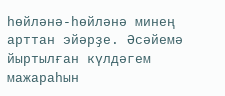һөйләнә-һөйләнә минең арттан эйәрҙе. Әсәйемә йыртылған күлдәгем мажараһын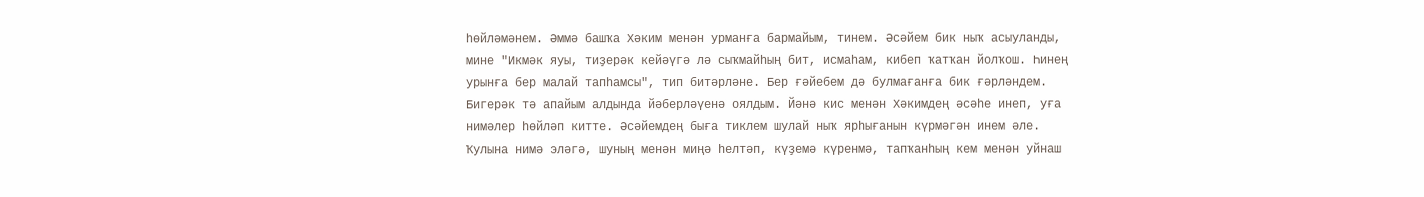һөйләмәнем. Әммә башҡа Хәким менән урманға бармайым, тинем. Әсәйем бик ныҡ асыуланды, мине "Икмәк яуы, тиҙерәк кейәүгә лә сыҡмайһың бит, исмаһам, кибеп ҡатҡан йолҡош. Һинең урынға бер малай тапһамсы", тип битәрләне. Бер ғәйебем дә булмағанға бик ғәрләндем. Бигерәк тә апайым алдында йәберләүенә оялдым. Йәнә кис менән Хәкимдең әсәһе инеп, уға нимәлер һөйләп китте. Әсәйемдең быға тиклем шулай ныҡ ярһығанын күрмәгән инем әле. Ҡулына нимә эләгә, шуның менән миңә һелтәп, күҙемә күренмә, тапҡанһың кем менән уйнаш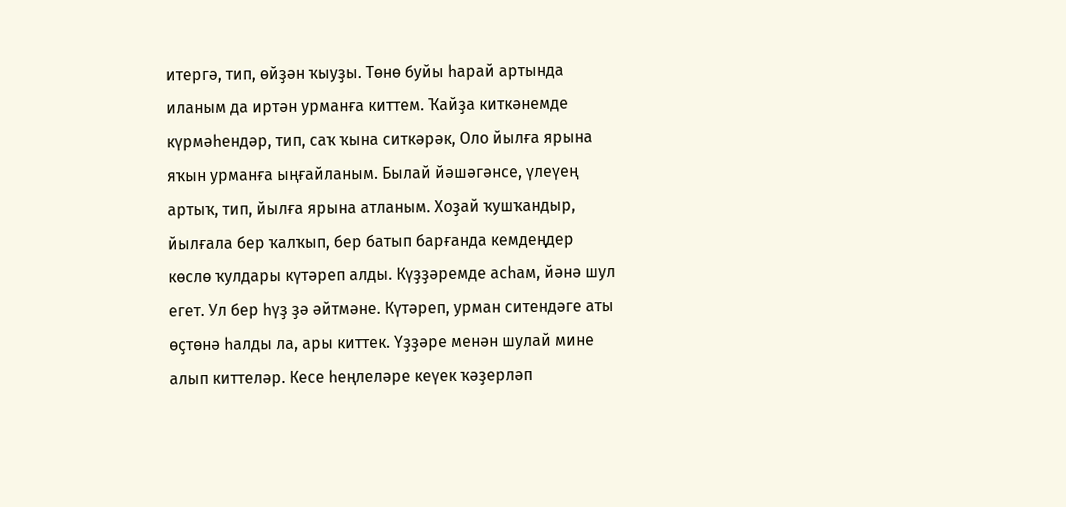итергә, тип, өйҙән ҡыуҙы. Төнө буйы һарай артында иланым да иртән урманға киттем. Ҡайҙа киткәнемде күрмәһендәр, тип, саҡ ҡына ситкәрәк, Оло йылға ярына яҡын урманға ыңғайланым. Былай йәшәгәнсе, үлеүең артыҡ, тип, йылға ярына атланым. Хоҙай ҡушҡандыр, йылғала бер ҡалҡып, бер батып барғанда кемдеңдер көслө ҡулдары күтәреп алды. Күҙҙәремде асһам, йәнә шул егет. Ул бер һүҙ ҙә әйтмәне. Күтәреп, урман ситендәге аты өҫтөнә һалды ла, ары киттек. Үҙҙәре менән шулай мине алып киттеләр. Кесе һеңлеләре кеүек ҡәҙерләп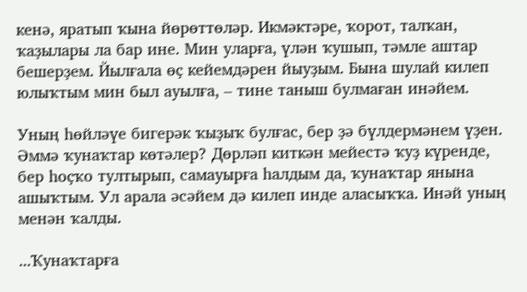кенә, яратып ҡына йөрөттөләр. Икмәктәре, ҡорот, талҡан, ҡаҙылары ла бар ине. Мин уларға, үлән ҡушып, тәмле аштар бешерҙем. Йылғала өҫ кейемдәрен йыуҙым. Бына шулай килеп юлыҡтым мин был ауылға, – тине таныш булмаған инәйем.

Уның һөйләүе бигерәк ҡыҙыҡ булғас, бер ҙә бүлдермәнем үҙен. Әммә ҡунаҡтар көтәлер? Дөрләп киткән мейестә ҡуҙ күренде, бер һоҫҡо тултырып, самауырға һалдым да, ҡунаҡтар янына ашыҡтым. Ул арала әсәйем дә килеп инде аласыҡҡа. Инәй уның менән ҡалды.

...Ҡунаҡтарға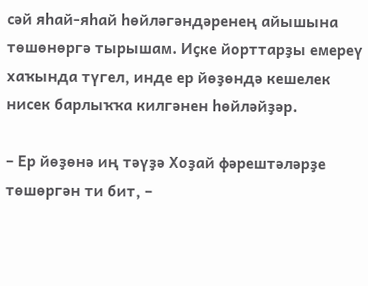сәй яһай-яһай һөйләгәндәренең айышына төшөнөргә тырышам. Иҫке йорттарҙы емереү хаҡында түгел, инде ер йөҙөндә кешелек нисек барлыҡҡа килгәнен һөйләйҙәр.

– Ер йөҙөнә иң тәүҙә Хоҙай фәрештәләрҙе төшөргән ти бит, –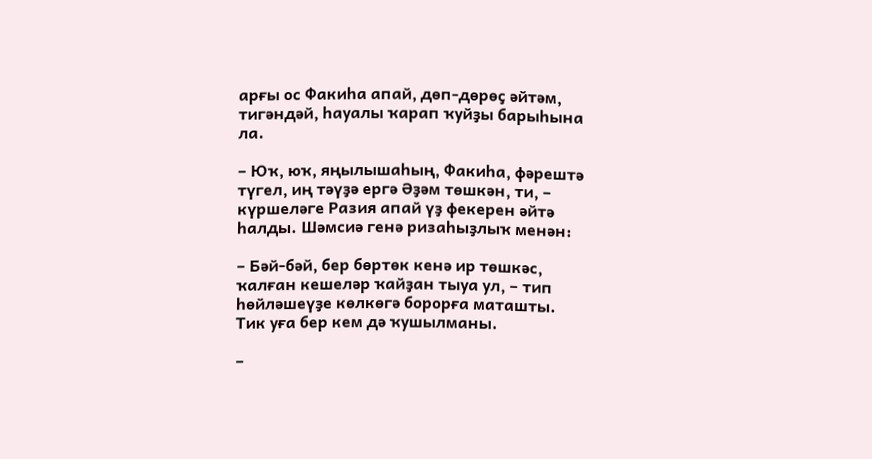арғы ос Факиһа апай, дөп-дөрөҫ әйтәм, тигәндәй, һауалы ҡарап ҡуйҙы барыһына ла.

– Юҡ, юҡ, яңылышаһың, Факиһа, фәрештә түгел, иң тәүҙә ергә Әҙәм төшкән, ти, – күршеләге Разия апай үҙ фекерен әйтә һалды. Шәмсиә генә ризаһыҙлыҡ менән:

– Бәй-бәй, бер бөртөк кенә ир төшкәс, ҡалған кешеләр ҡайҙан тыуа ул, – тип һөйләшеүҙе көлкөгә борорға маташты. Тик уға бер кем дә ҡушылманы.

–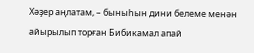Хәҙер аңлатам, – быныһын дини белеме менән айырылып торған Бибикамал апай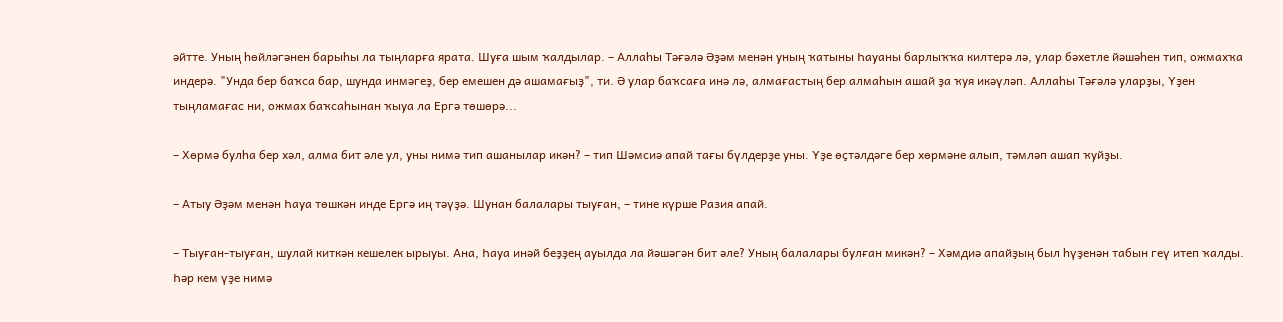әйтте. Уның һөйләгәнен барыһы ла тыңларға ярата. Шуға шым ҡалдылар. – Аллаһы Тәғәлә Әҙәм менән уның ҡатыны Һауаны барлыҡҡа килтерә лә, улар бәхетле йәшәһен тип, ожмахҡа индерә. "Унда бер баҡса бар, шунда инмәгеҙ, бер емешен дә ашамағыҙ", ти. Ә улар баҡсаға инә лә, алмағастың бер алмаһын ашай ҙа ҡуя икәүләп. Аллаһы Тәғәлә уларҙы, Үҙен тыңламағас ни, ожмах баҡсаһынан ҡыуа ла Ергә төшөрә...

– Хөрмә булһа бер хәл, алма бит әле ул, уны нимә тип ашанылар икән? – тип Шәмсиә апай тағы бүлдерҙе уны. Үҙе өҫтәлдәге бер хөрмәне алып, тәмләп ашап ҡуйҙы.

– Атыу Әҙәм менән Һауа төшкән инде Ергә иң тәүҙә. Шунан балалары тыуған, – тине күрше Разия апай.

– Тыуған-тыуған, шулай киткән кешелек ырыуы. Ана, Һауа инәй беҙҙең ауылда ла йәшәгән бит әле? Уның балалары булған микән? – Хәмдиә апайҙың был һүҙенән табын геү итеп ҡалды. Һәр кем үҙе нимә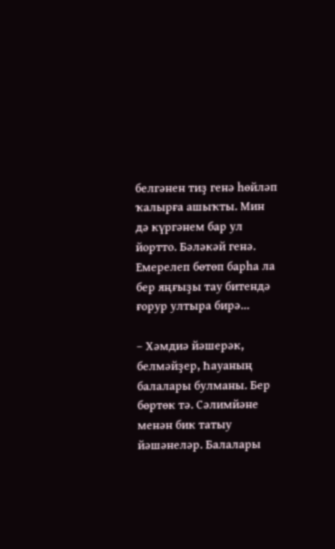белгәнен тиҙ генә һөйләп ҡалырға ашыҡты. Мин дә күргәнем бар ул йортто. Бәләкәй генә. Емерелеп бөтөп барһа ла бер яңғыҙы тау битендә ғорур ултыра бирә...

– Хәмдиә йәшерәк, белмәйҙер, Һауаның балалары булманы. Бер бөртөк тә. Сәлимйәне менән бик татыу йәшәнеләр. Балалары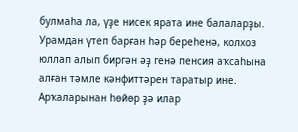булмаһа ла, үҙе нисек ярата ине балаларҙы. Урамдан үтеп барған һәр береһенә, колхоз юллап алып биргән әҙ генә пенсия аҡсаһына алған тәмле кәнфиттәрен таратыр ине. Арҡаларынан һөйөр ҙә илар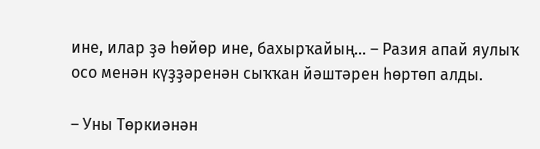ине, илар ҙә һөйөр ине, бахырҡайың... – Разия апай яулыҡ осо менән күҙҙәренән сыҡҡан йәштәрен һөртөп алды.

– Уны Төркиәнән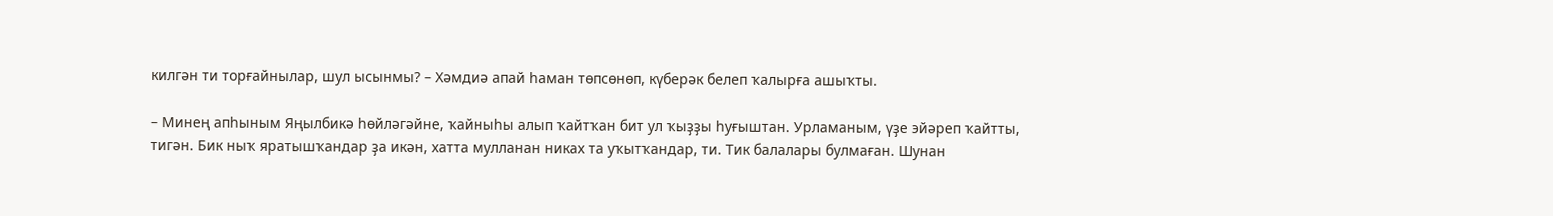килгән ти торғайнылар, шул ысынмы? – Хәмдиә апай һаман төпсөнөп, күберәк белеп ҡалырға ашыҡты.

– Минең апһыным Яңылбикә һөйләгәйне, ҡайныһы алып ҡайтҡан бит ул ҡыҙҙы һуғыштан. Урламаным, үҙе эйәреп ҡайтты, тигән. Бик ныҡ яратышҡандар ҙа икән, хатта мулланан никах та уҡытҡандар, ти. Тик балалары булмаған. Шунан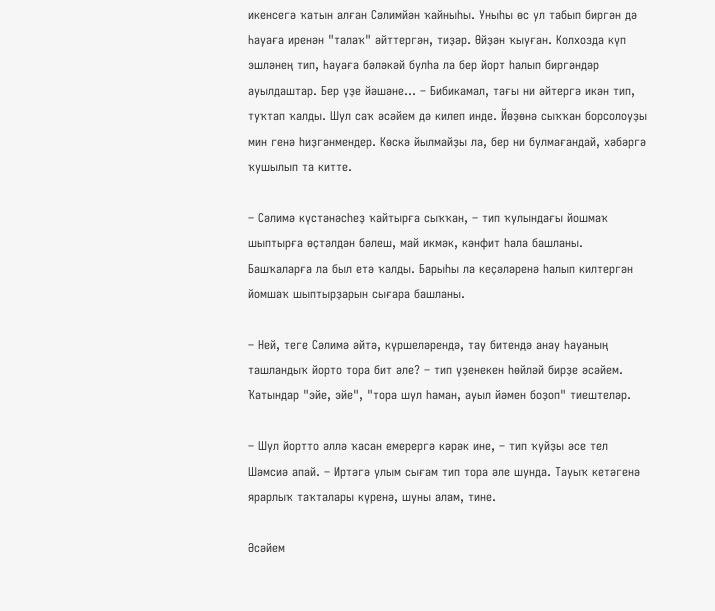икенсегә ҡатын алған Сәлимйән ҡайныһы. Уныһы өс ул табып биргән дә Һауаға иренән "талаҡ" әйттергән, тиҙәр. Өйҙән ҡыуған. Колхозда күп эшләнең тип, Һауаға бәләкәй булһа ла бер йорт һалып биргәндәр ауылдаштар. Бер үҙе йәшәне... – Бибикамал, тағы ни әйтергә икән тип, туҡтап ҡалды. Шул саҡ әсәйем дә килеп инде. Йөҙөнә сыҡҡан борсолоуҙы мин генә һиҙгәнмендер. Көскә йылмайҙы ла, бер ни булмағандай, хәбәргә ҡушылып та китте.

– Сәлимә күстәнәсһеҙ ҡайтырға сыҡҡан, – тип ҡулындағы йошмаҡ шыптырға өҫтәлдән бәлеш, май икмәк, кәнфит һала башланы. Башҡаларға ла был етә ҡалды. Барыһы ла кеҫәләренә һалып килтергән йомшаҡ шыптырҙарын сығара башланы.

– Ней, теге Сәлимә әйтә, күршеләрендә, тау битендә анау Һауаның ташландыҡ йорто тора бит әле? – тип үҙенекен һөйләй бирҙе әсәйем. Ҡатындар "эйе, эйе", "тора шул һаман, ауыл йәмен боҙоп" тиештеләр.

– Шул йортто әллә ҡасан емерергә кәрәк ине, – тип ҡуйҙы әсе тел Шәмсиә апай. – Иртәгә улым сығам тип тора әле шунда. Тауыҡ кетәгенә ярарлыҡ таҡталары күренә, шуны алам, тине.

Әсәйем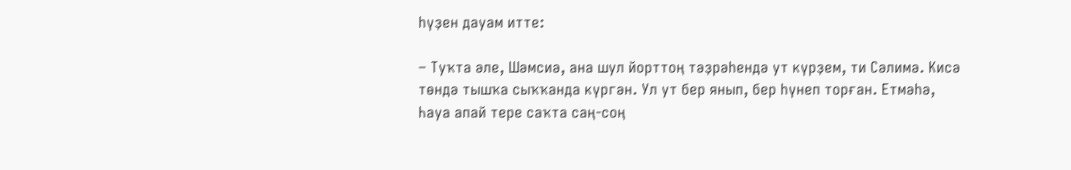һүҙен дауам итте:

– Туҡта әле, Шәмсиә, ана шул йорттоң тәҙрәһендә ут күрҙем, ти Сәлимә. Кисә төндә тышҡа сыҡҡанда күргән. Ул ут бер янып, бер һүнеп торған. Етмәһә, Һауа апай тере саҡта саң-соң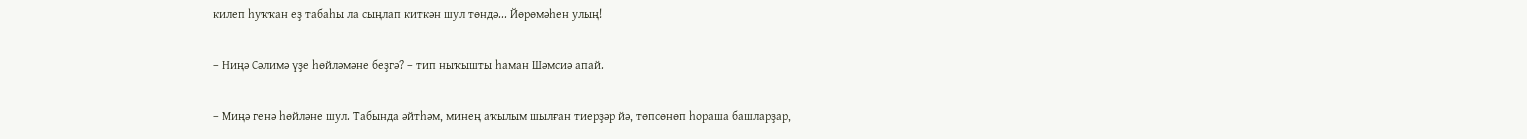килеп һуҡҡан еҙ табаһы ла сыңлап киткән шул төндә... Йөрөмәһен улың!

– Ниңә Сәлимә үҙе һөйләмәне беҙгә? – тип ныҡышты һаман Шәмсиә апай.

– Миңә генә һөйләне шул. Табында әйтһәм, минең аҡылым шылған тиерҙәр йә, төпсөнөп һораша башларҙар,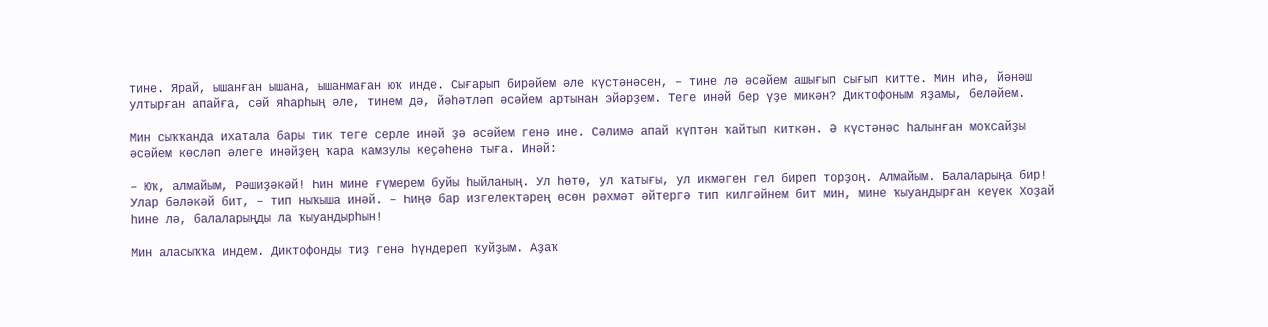тине. Ярай, ышанған ышана, ышанмаған юҡ инде. Сығарып бирәйем әле күстәнәсен, – тине лә әсәйем ашығып сығып китте. Мин иһә, йәнәш ултырған апайға, сәй яһарһың әле, тинем дә, йәһәтләп әсәйем артынан эйәрҙем. Теге инәй бер үҙе микән? Диктофоным яҙамы, беләйем.

Мин сыҡҡанда ихатала бары тик теге серле инәй ҙә әсәйем генә ине. Сәлимә апай күптән ҡайтып киткән. Ә күстәнәс һалынған моҡсайҙы әсәйем көсләп әлеге инәйҙең ҡара камзулы кеҫәһенә тыға. Инәй:

– Юҡ, алмайым, Рәшиҙәкәй! Һин мине ғүмерем буйы һыйланың. Ул һөтө, ул ҡатығы, ул икмәген гел биреп торҙоң. Алмайым. Балаларыңа бир! Улар бәләкәй бит, – тип ныҡыша инәй. – Һиңә бар изгелектәрең өсөн рәхмәт әйтергә тип килгәйнем бит мин, мине ҡыуандырған кеүек Хоҙай һине лә, балаларыңды ла ҡыуандырһын!

Мин аласыҡҡа индем. Диктофонды тиҙ генә һүндереп ҡуйҙым. Аҙаҡ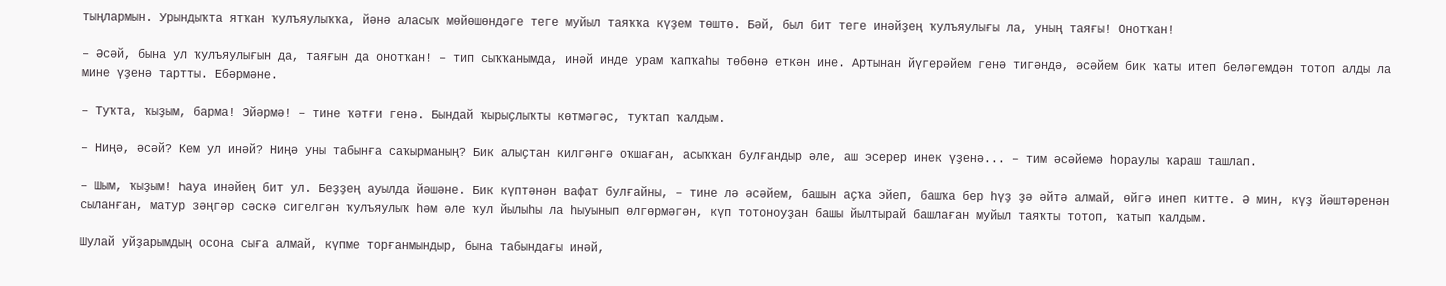тыңлармын. Урындыҡта ятҡан ҡулъяулыҡҡа, йәнә аласыҡ мөйөшөндәге теге муйыл таяҡҡа күҙем төштө. Бәй, был бит теге инәйҙең ҡулъяулығы ла, уның таяғы! Онотҡан!

– Әсәй, бына ул ҡулъяулығын да, таяғын да онотҡан! – тип сыҡҡанымда, инәй инде урам ҡапҡаһы төбөнә еткән ине. Артынан йүгерәйем генә тигәндә, әсәйем бик ҡаты итеп беләгемдән тотоп алды ла мине үҙенә тартты. Ебәрмәне.

– Туҡта, ҡыҙым, барма! Эйәрмә! – тине ҡәтғи генә. Бындай ҡырыҫлыҡты көтмәгәс, туҡтап ҡалдым.

– Ниңә, әсәй? Кем ул инәй? Ниңә уны табынға саҡырманың? Бик алыҫтан килгәнгә оҡшаған, асыҡҡан булғандыр әле, аш эсерер инек үҙенә... – тим әсәйемә һораулы ҡараш ташлап.

– Шым, ҡыҙым! Һауа инәйең бит ул. Беҙҙең ауылда йәшәне. Бик күптәнән вафат булғайны, – тине лә әсәйем, башын аҫҡа эйеп, башҡа бер һүҙ ҙә әйтә алмай, өйгә инеп китте. Ә мин, күҙ йәштәренән сыланған, матур зәңгәр сәскә сигелгән ҡулъяулыҡ һәм әле ҡул йылыһы ла һыуынып өлгөрмәгән, күп тотоноуҙан башы йылтырай башлаған муйыл таяҡты тотоп, ҡатып ҡалдым.

Шулай уйҙарымдың осона сыға алмай, күпме торғанмындыр, бына табындағы инәй,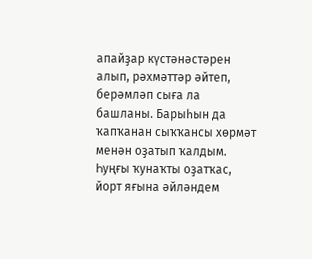апайҙар күстәнәстәрен алып, рәхмәттәр әйтеп, берәмләп сыға ла башланы. Барыһын да ҡапҡанан сыҡҡансы хөрмәт менән оҙатып ҡалдым. Һуңғы ҡунаҡты оҙатҡас, йорт яғына әйләндем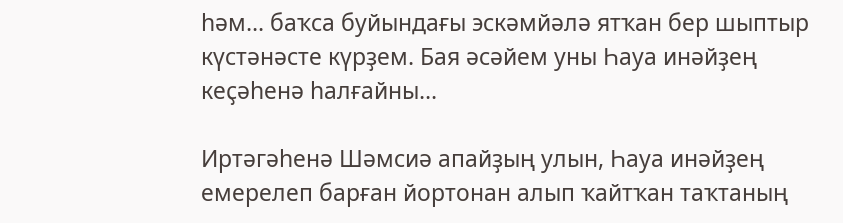һәм... баҡса буйындағы эскәмйәлә ятҡан бер шыптыр күстәнәсте күрҙем. Бая әсәйем уны Һауа инәйҙең кеҫәһенә һалғайны...

Иртәгәһенә Шәмсиә апайҙың улын, Һауа инәйҙең емерелеп барған йортонан алып ҡайтҡан таҡтаның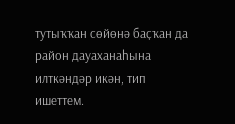тутыҡҡан сөйөнә баҫҡан да район дауаханаһына илткәндәр икән, тип ишеттем.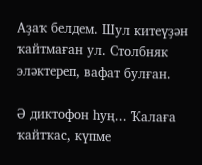Аҙаҡ белдем. Шул китеүҙән ҡайтмаған ул. Столбняк эләктереп, вафат булған.

Ә диктофон һуң... Ҡалаға ҡайтҡас, күпме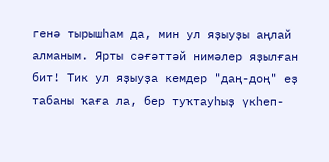генә тырышһам да, мин ул яҙыуҙы аңлай алманым. Ярты сәғәттәй нимәлер яҙылған бит! Тик ул яҙыуҙа кемдер "даң-доң" еҙ табаны ҡаға ла, бер туҡтауһыҙ үкһеп-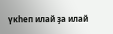үкһеп илай ҙа илай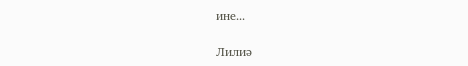ине...

Лилиә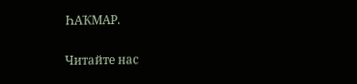ҺАҠМАР.

Читайте нас